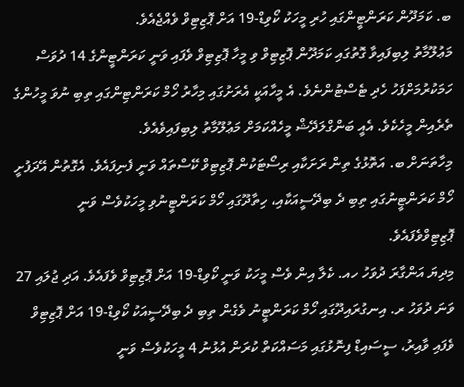ބ. ކަމަދޫން ކަރަންޓީންގައި ހުރި މީހަކު ކޯވިޑް-19 އަށް ޕޮޒިޓިވް ވެއްޖެއެވެ.
މަޢުލޫމާތު ލިބިފައިވާ ގޮތުގައި ކަމަދޫން ޕޮޒިޓިވް ވި މީހާ ޕޮޒިޓިވް ވެފައި ވަނީ ކަރަންޓީންގެ 14 ދުވަސް ހަމަކުރުމަށްފަހު ހެދި ޓެސްޓުންނެވެ. އެ މީހާއަކީ އެރަށުގައި މިހާރު ހޯމް ކަރަންޓިންގައި ތިބި ނުވަ މީހުންގެ ތެރެއިން މީހެކެވެ. އެއީ ބަންގްލަދޭޝް މީހެއްކަމަށް މަޢުލޫމާތު ލިބިފައިވެއެވެ.
މިހާތަނަށް ބ. އަތޮޅުގެ ތިން ރަށަކާއި ރިސޯޓަކުން ޕޮޒިޓިވް ކޭސްތައް ވަނީ ފެނިފައެވެ. އެގޮތުން އޭދަފުށީ ހޯމް ކަރަންޓީނުގައި ތިބި ދެ ބިދޭސީއަކާއި، ހިތާދޫގައި ހޯމް ކަރަންޓީނުވި މީހަކުވެސް ވަނީ ޕޮޒިޓިވްވެފައެވެ.
މިދިޔަ އަންގާރަ ދުވަހު ހއ. ކެލާ އިން ވެސް މީހަކު ވަނީ ކޯވިޑް-19 އަށް ޕޮޒިޓިވް ވެފައެވެ. އަދި ޖުލައި 27 ވަނަ ދުވަހު ރ. އިނގުރައިދޫގައި ހޯމް ކަރަންޓީނު ވެގެން ތިބި ދެ ބިދޭސީއަކު ކޯވިޑް-19 އަށް ޕޮޒިޓިވް ވެފައި ވާއިރު، ސީސައިޑް ފިނޮޅުގައި މަސައްކަތް ކުރަން އުޅުނު 4 މީހަކުވެސް ވަނީ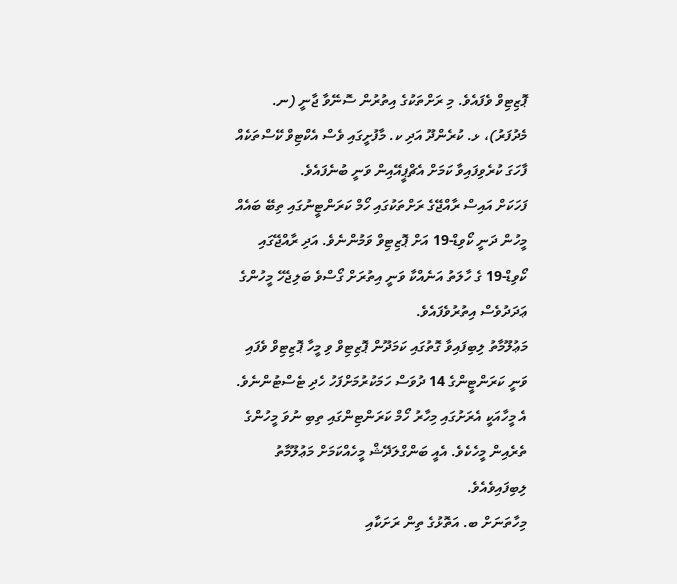ޕޮޒިޓިވް ވެފައެވެ. މި ރަށްތަކުގެ އިތުރުން ސޮނޭވާ ޖާނީ (ނ. މެދުފަރު)، ޅ. ކުރެންދޫ އަދި ކ. މާފުށީގައި ވެސް އެކްޓިވް ކޭސްތަކެއް ފާހަގަ ކުރެވިފައިވާ ކަމަށް އެޗްޕީއޭއިން ވަނީ ބުނެފައެވެ.
ފަހަކަށް އައިސް ރާއްޖޭގެ ރަށްތަކުގައި ހޯމް ކަރަންޓީނުގައި ތިބޭ ބައެއް މީހުން ދަނީ ކޯވިޑް-19 އަށް ޕޮޒިޓިވް ވަމުންނެވެ. އަދި ރާއްޖޭގައި ކޯވިޑް-19 ގެ ހާލަތު އަނެއްކާ ވަނީ އިތުރަށް ގޯސްވެ ބަލިޖެހޭ މީހުންގެ ޢަދަދުވެސް އިތުރުވެފައެވެ.
މަޢުލޫމާތު ލިބިފައިވާ ގޮތުގައި ކަމަދޫން ޕޮޒިޓިވް ވި މީހާ ޕޮޒިޓިވް ވެފައި ވަނީ ކަރަންޓީންގެ 14 ދުވަސް ހަމަކުރުމަށްފަހު ހެދި ޓެސްޓުންނެވެ. އެ މީހާއަކީ އެރަށުގައި މިހާރު ހޯމް ކަރަންޓިންގައި ތިބި ނުވަ މީހުންގެ ތެރެއިން މީހެކެވެ. އެއީ ބަންގްލަދޭޝް މީހެއްކަމަށް މަޢުލޫމާތު ލިބިފައިވެއެވެ.
މިހާތަނަށް ބ. އަތޮޅުގެ ތިން ރަށަކާއި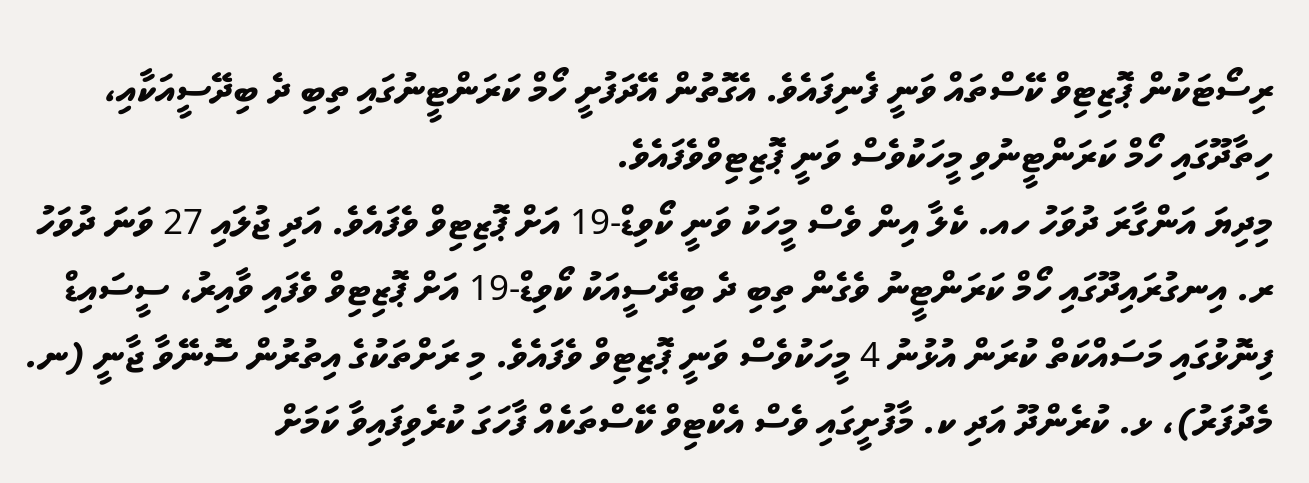ރިސޯޓަކުން ޕޮޒިޓިވް ކޭސްތައް ވަނީ ފެނިފައެވެ. އެގޮތުން އޭދަފުށީ ހޯމް ކަރަންޓީނުގައި ތިބި ދެ ބިދޭސީއަކާއި، ހިތާދޫގައި ހޯމް ކަރަންޓީނުވި މީހަކުވެސް ވަނީ ޕޮޒިޓިވްވެފައެވެ.
މިދިޔަ އަންގާރަ ދުވަހު ހއ. ކެލާ އިން ވެސް މީހަކު ވަނީ ކޯވިޑް-19 އަށް ޕޮޒިޓިވް ވެފައެވެ. އަދި ޖުލައި 27 ވަނަ ދުވަހު ރ. އިނގުރައިދޫގައި ހޯމް ކަރަންޓީނު ވެގެން ތިބި ދެ ބިދޭސީއަކު ކޯވިޑް-19 އަށް ޕޮޒިޓިވް ވެފައި ވާއިރު، ސީސައިޑް ފިނޮޅުގައި މަސައްކަތް ކުރަން އުޅުނު 4 މީހަކުވެސް ވަނީ ޕޮޒިޓިވް ވެފައެވެ. މި ރަށްތަކުގެ އިތުރުން ސޮނޭވާ ޖާނީ (ނ. މެދުފަރު)، ޅ. ކުރެންދޫ އަދި ކ. މާފުށީގައި ވެސް އެކްޓިވް ކޭސްތަކެއް ފާހަގަ ކުރެވިފައިވާ ކަމަށް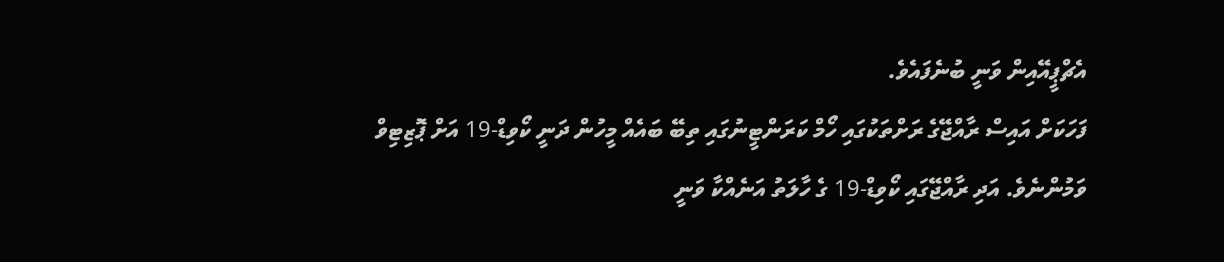އެޗްޕީއޭއިން ވަނީ ބުނެފައެވެ.
ފަހަކަށް އައިސް ރާއްޖޭގެ ރަށްތަކުގައި ހޯމް ކަރަންޓީނުގައި ތިބޭ ބައެއް މީހުން ދަނީ ކޯވިޑް-19 އަށް ޕޮޒިޓިވް ވަމުންނެވެ. އަދި ރާއްޖޭގައި ކޯވިޑް-19 ގެ ހާލަތު އަނެއްކާ ވަނީ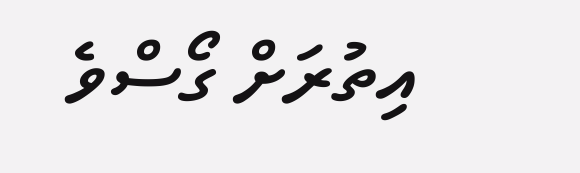އިތުރަށް ގޯސްވެ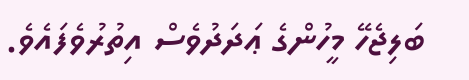ބަލިޖެހޭ މީހުންގެ ޢަދަދުވެސް އިތުރުވެފައެވެ.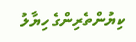ކިޔުންތެރިންގެ ހިޔާލު